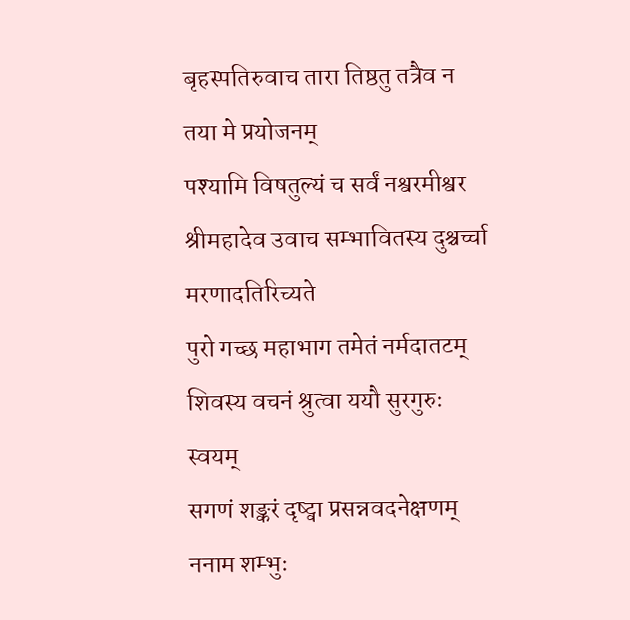बृहस्पतिरुवाच तारा तिष्ठतु तत्रैव न तया मे प्रयोजनम्
पश्यामि विषतुल्यं च सर्वं नश्वरमीश्वर
श्रीमहादेव उवाच सम्भावितस्य दुश्चर्च्चा मरणादतिरिच्यते
पुरो गच्छ महाभाग तमेतं नर्मदातटम्
शिवस्य वचनं श्रुत्वा ययौ सुरगुरुः स्वयम्
सगणं शङ्करं दृष्ट्वा प्रसन्नवदनेक्षणम्
ननाम शम्भुः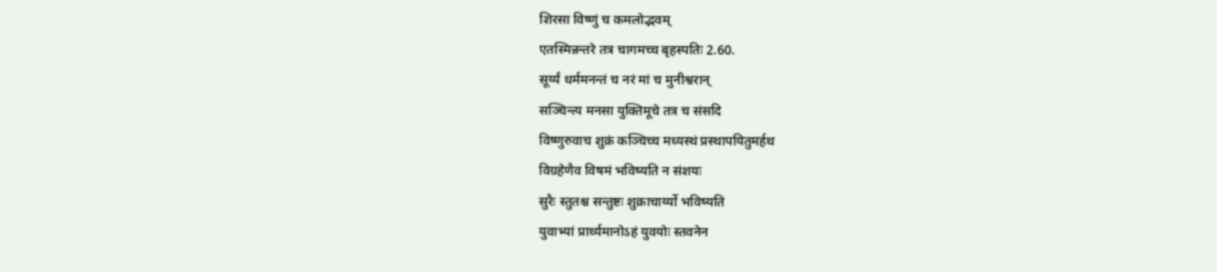शिरसा विष्णुं च कमलोद्भवम्
एतस्मिन्नन्तरे तत्र चागमच्च बृहस्पतिः 2.60.
सूर्य्यं धर्ममनन्तं च नरं मां च मुनीश्वरान्
सञ्चिन्त्य मनसा युक्तिमूचे तत्र च संसदि
विष्णुरुवाच शुक्रं कञ्चिच्च मध्यस्थं प्रस्थापयितुमर्हथ
विग्रहेणैव विषमं भविष्यति न संशयः
सुरैः स्तुतश्च सन्तुष्टः शुक्राचार्य्यो भविष्यति
युवाभ्यां प्रार्थ्यमानोऽहं युवयोः स्तवनेन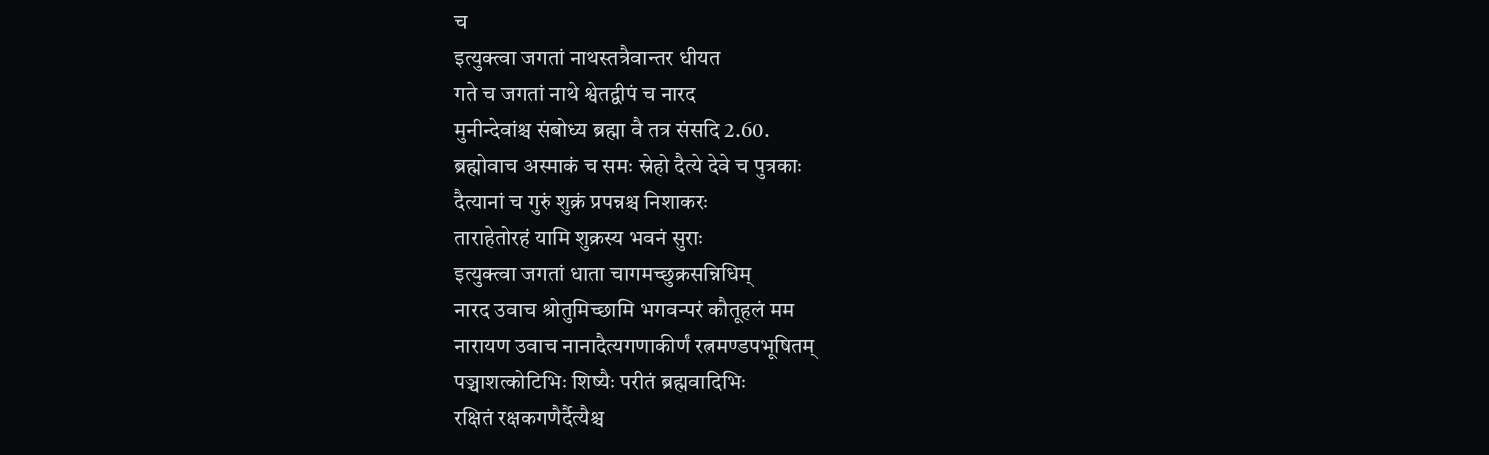च
इत्युक्त्वा जगतां नाथस्तत्रैवान्तर धीयत
गते च जगतां नाथे श्वेतद्वीपं च नारद
मुनीन्देवांश्च संबोध्य ब्रह्मा वै तत्र संसदि 2.60.
ब्रह्मोवाच अस्माकं च समः स्नेहो दैत्ये देवे च पुत्रकाः
दैत्यानां च गुरुं शुक्रं प्रपन्नश्च निशाकरः
ताराहेतोरहं यामि शुक्रस्य भवनं सुराः
इत्युक्त्वा जगतां धाता चागमच्छुक्रसन्निधिम्
नारद उवाच श्रोतुमिच्छामि भगवन्परं कौतूहलं मम
नारायण उवाच नानादैत्यगणाकीर्णं रत्नमण्डपभूषितम्
पञ्चाशत्कोटिभिः शिष्यैः परीतं ब्रह्मवादिभिः
रक्षितं रक्षकगणैर्दैत्यैश्च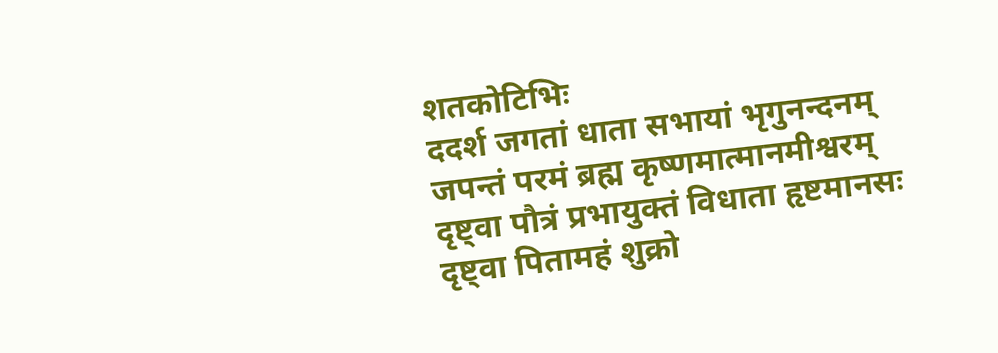शतकोटिभिः
ददर्श जगतां धाता सभायां भृगुनन्दनम्
जपन्तं परमं ब्रह्म कृष्णमात्मानमीश्वरम्
दृष्ट्वा पौत्रं प्रभायुक्तं विधाता हृष्टमानसः
दृष्ट्वा पितामहं शुक्रो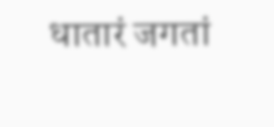धातारं जगतां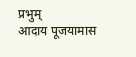प्रभुम्
आदाय पूजयामास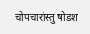चोपचारांस्तु षोडश